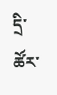དྲི་ཚོར་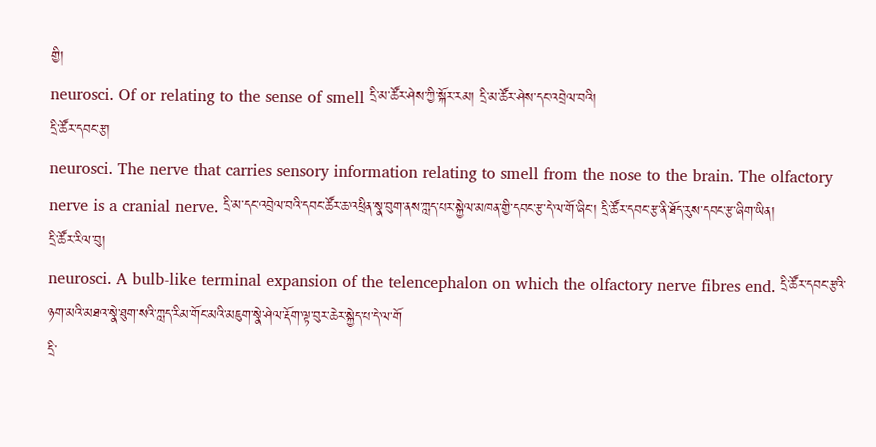གྱི།
neurosci. Of or relating to the sense of smell དྲི་མ་ཚོར་ཤེས་ཀྱི་སྐོར་རམ། དྲི་མ་ཚོར་ཤེས་དང་འབྲེལ་བའི།
དྲི་ཚོར་དབང་རྩ།
neurosci. The nerve that carries sensory information relating to smell from the nose to the brain. The olfactory nerve is a cranial nerve. དྲི་མ་དང་འབྲེལ་བའི་དབང་ཚོར་ཆ་འཕྲིན་སྣ་བུག་ནས་ཀླད་པར་སྐྱེལ་མཁན་གྱི་དབང་རྩ་དེ་ལ་གོ་ཞིང་། དྲི་ཚོར་དབང་རྩ་ནི་ཐོད་རུས་དབང་རྩ་ཞིག་ཡིན།
དྲི་ཚོར་རིལ་བུ།
neurosci. A bulb-like terminal expansion of the telencephalon on which the olfactory nerve fibres end. དྲི་ཚོར་དབང་རྩའི་ཉག་མའི་མཐའ་སྣེ་ཐུག་སའི་ཀླད་རིམ་གོང་མའི་མཇུག་སྣེ་ཤེལ་རྡོག་ལྟ་བུར་ཆེར་སྐྱེད་པ་དེ་ལ་གོ
དྲི་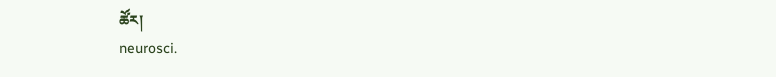ཚོར།
neurosci.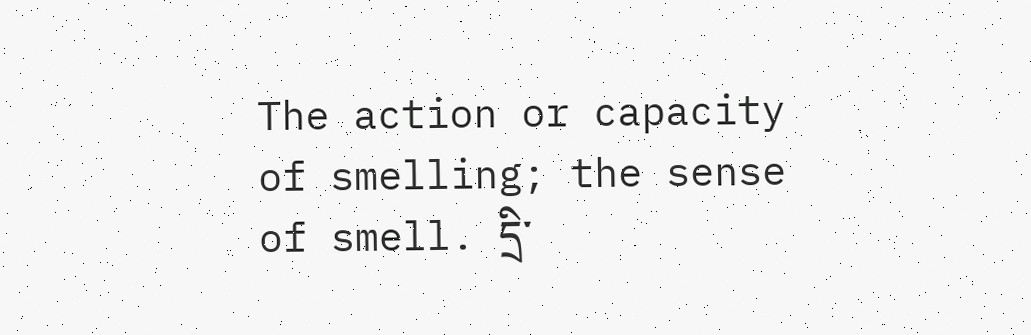The action or capacity of smelling; the sense of smell. དྲི་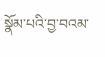སྣོམ་པའི་བྱ་བའམ་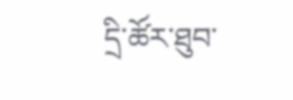དྲི་ཚོར་ཐུབ་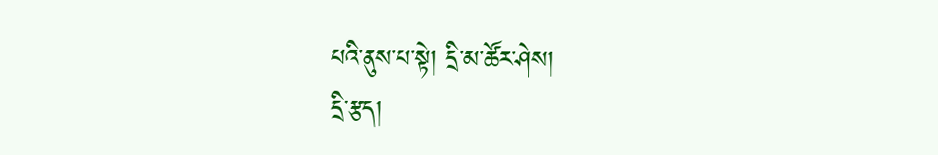པའི་ནུས་པ་སྟེ། དྲི་མ་ཚོར་ཤེས།
དྲི་རྩད།